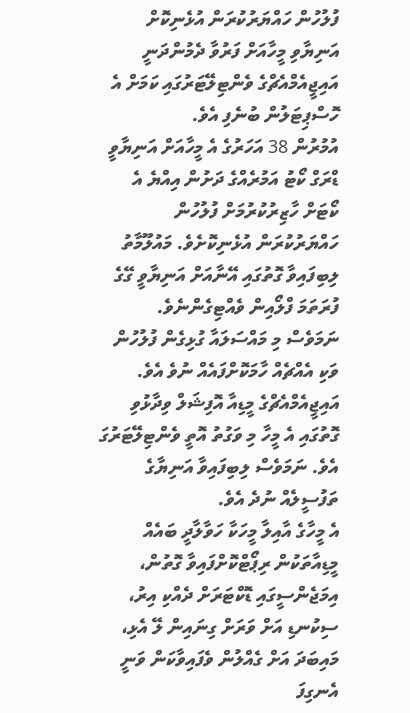ފުލުހުން ހައްޔަރުކުރަން އުޅެނިކޮށް އަނިޔާވި މީހާއަށް ފަރުވާ ދެމުންދަނީ އައިޖީއެމްއެޗްގެ ވެންޓިލޭޓަރުގައި ކަމަށް އެ ހޮސްޕިޓަލުން ބުނެފި އެވެ.
އުމުރުން 38 އަހަރުގެ އެ މީހާއަށް އަނިޔާވީ ޑްރަގް ކޯޓު އަމުރެއްގެ ދަށުން އިއްޔެ އެ ކޯޓަށް ހާޒިރުކުރުމަށް ފުލުހުން ހައްޔަރުކުރަން އުޅެނިކޮށެވެ. މައުލޫމާތު ލިބިފައިވާ ގޮތުގައި އޭނާއަށް އަނިޔާވީ ގޭގެ ފުރަތަމަ ފްލޯއިން ވެއްޓިގެންނެވެ.
ނަމަވެސް މި މައްސަލައާ ގުޅިގެން ފުލުހުން ވަކި އެއްޗެއް ހާމަކޮށްފައެއް ނުވެ އެވެ.
އައިޖީއެމްއެޗްގެ މީޑިއާ އޮފިޝަލް ވިދާޅުވި ގޮތުގައި އެ މީހާ މި ވަގުތު އޮތީ ވެންޓިލޭޓަރުގަ އެވެ. ނަމަވެސް ލިބިފައިވާ އަނިޔާގެ ތަފުސީލެއް ނުދެ އެވެ.
އެ މީހާގެ އާއިލާ މީހަކާ ހަވާލާދީ ބައެއް މީޑިއާތަކުން ރިޕޯޓްކޮށްފައިވާ ގޮތުން، އިމަޖެންސީގައި ޑޮކްޓަރަށް ދެއްކި އިރު، ސިކުނޑި އަށް ވަރަށް ގިނައިން ލޭ އެޅި، މައިބަދަ އަށް ގެއްލުން ވެފައިވާކަން ވަނީ އެނގިފަ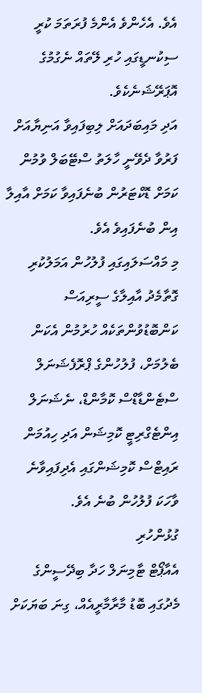އެވެ. އެހެންވެ އެންމެ ފުރަތަމަ ކުރީ ސިކުނޑީގައި ހުރި ލޭތައް ނެގުމުގެ އޮޕަރޭޝަނެކެވެ.
އަދި މައިބަދައަށް ލިބިފައިވާ އަނިޔާއަށް ފަރުވާ ދެވޭނީ ހާލަތު ސްޓޭބަލް ވުމުން ކަމަށް ޑޮކްޓަރުން ބުނެފައިވާ ކަމަށް އާއިލާ އިން ބުނެފައިވެ އެވެ.
މި މައްސަލައިގައި ފުލުހުން އަމަލުކުރި ގޮތާމެދު އާއިލާގެ ސީރިއަސް ކަންބޮޑުވުންތަކެއް ހުރުމުން އެކަން ބެލުމަށް، ފުލުހުންގެ ޕްރޮފެޝަނަލް ސްޓެންޑާޑްސް ކޮމާންޑް، ނެޝަނަލް އިންޓެގްރިޓީ ކޮމިޝަން އަދި ހިއުމަން ރައިޓްސް ކޮމިޝަންގައި އެދިފައިވާނެ ވާހަކަ ފުލުހުން ބުނެ އެވެ.
ގުޅުންހުރި
އެއާޕޯޓް ޓާމިނަލް ހަދާ ބިދޭސީންގެ މެދުގައި ބޮޑު މާރާމާރީއެއް، ގިނަ ބަޔަކަށް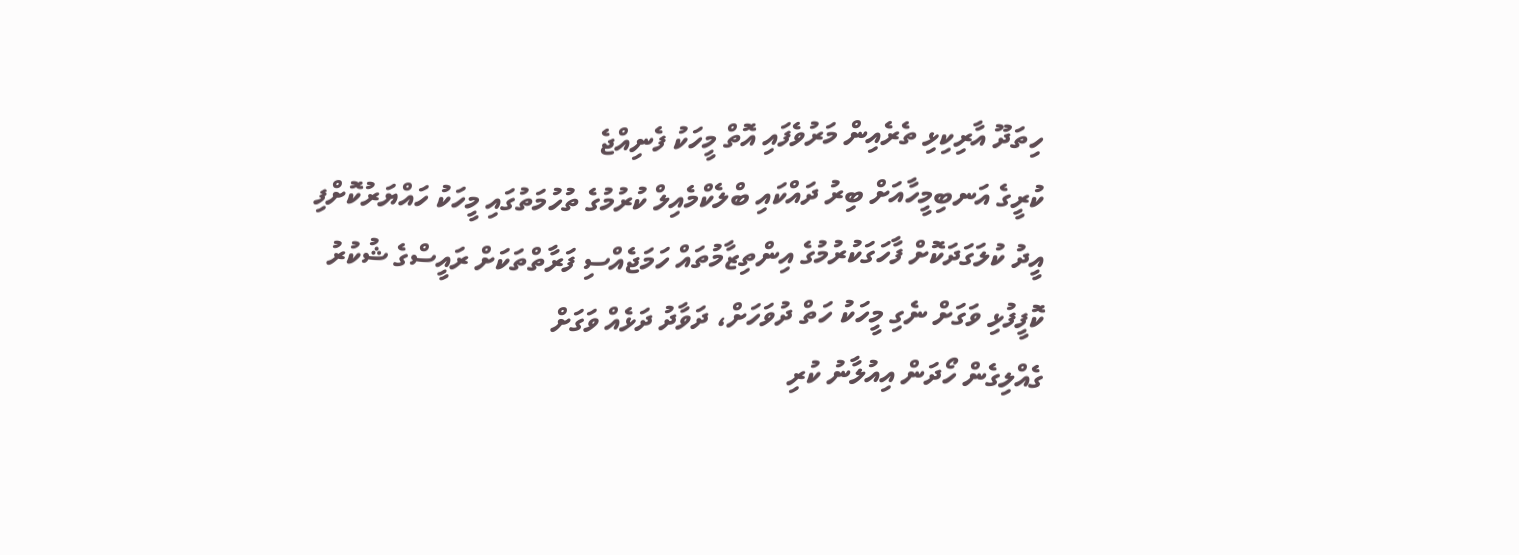ހިތަދޫ އާރިކިޅި ތެރެއިން މަރުވެފައި އޮތް މީހަކު ފެނިއްޖެ
ކުރީގެ އަނބިމީހާއަށް ބިރު ދައްކައި ބްލެކްމެއިލް ކުރުމުގެ ތުހުމަތުގައި މީހަކު ހައްޔަރުކޮށްފި
އީދު ކުލަގަދަކޮށް ފާހަގަކުރުމުގެ އިންތިޒާމުތައް ހަމަޖެއްސި ފަރާތްތަކަށް ރައީސްގެ ޝުކުރު
ކޮފީފުޅި ވަގަށް ނެގި މީހަކު ހަތް ދުވަހަށް، ދަވާދު ދަޅެއް ވަގަށް
ގެއްލިގެން ހޯދަން އިއުލާނު ކުރި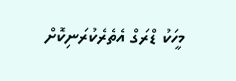މީހަކު ޑްރަގް އެތެރެކުރަނިކޮށް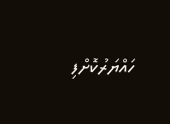ހައްޔަރުކޮށްފި